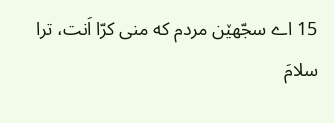15 اے سجّهێن مردم که منی کرّا اَنت، ترا سلامَ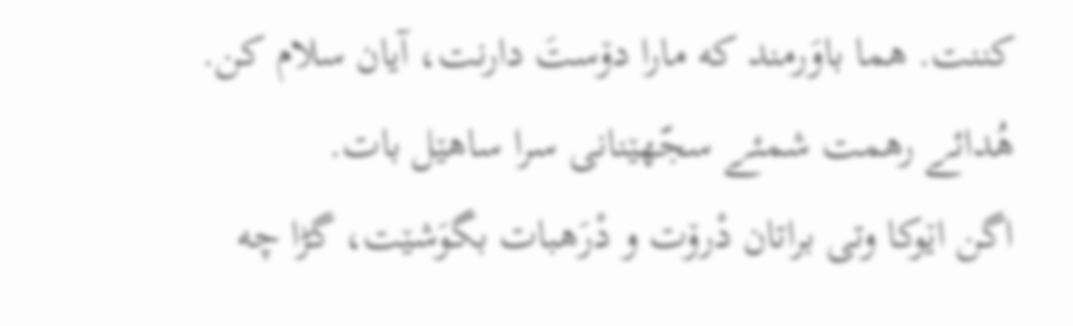کننت. هما باوَرمند که مارا دۆستَ دارنت، آیان سلام کن. هُدائے رهمت شمئے سجّهێنانی سرا ساهێل بات.
اگن اێوکا وتی براتان دْرۆت و دْرَهبات بگوَشێت، گڑا چه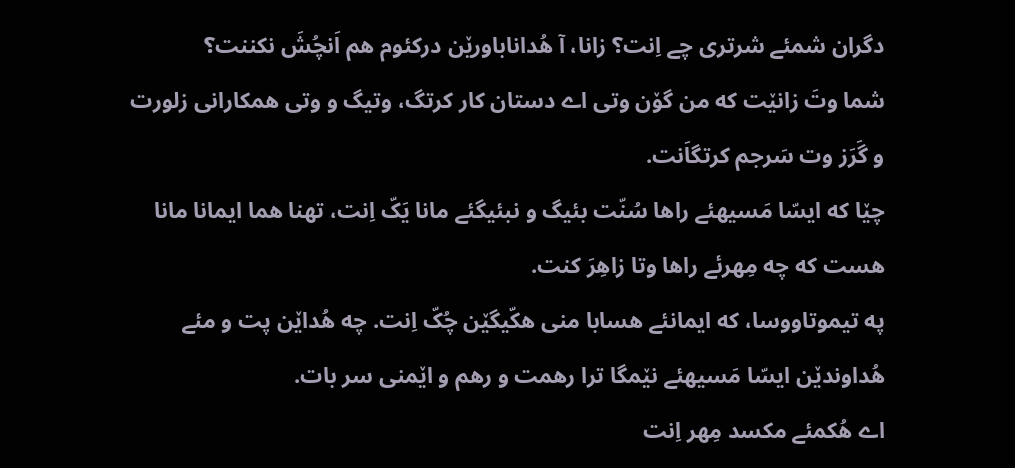دگران شمئے شرتری چے اِنت؟ زانا، آ هُداناباورێن درکئوم هم اَنچُشَ نکننت؟
شما وتَ زانێت که من گۆن وتی اے دستان کار کرتگ، وتیگ و وتی همکارانی زلورت و گَرَز وت سَرجم کرتگاَنت.
چێا که ایسّا مَسیهئے راها سُنّت بئیگ و نبئیگئے مانا یَکّ اِنت، تهنا هما ایمانا مانا هست که چه مِهرئے راها وتا زاهِرَ کنت.
په تیموتاووسا، که ایمانئے هسابا منی هکّیگێن چُکّ اِنت. چه هُداێن پت و مئے هُداوندێن ایسّا مَسیهئے نێمگا ترا رهمت و رهم و اێمنی سر بات.
اے هُکمئے مکسد مِهر اِنت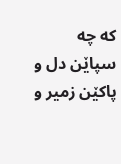که چه سپاێن دل و پاکێن زمیر و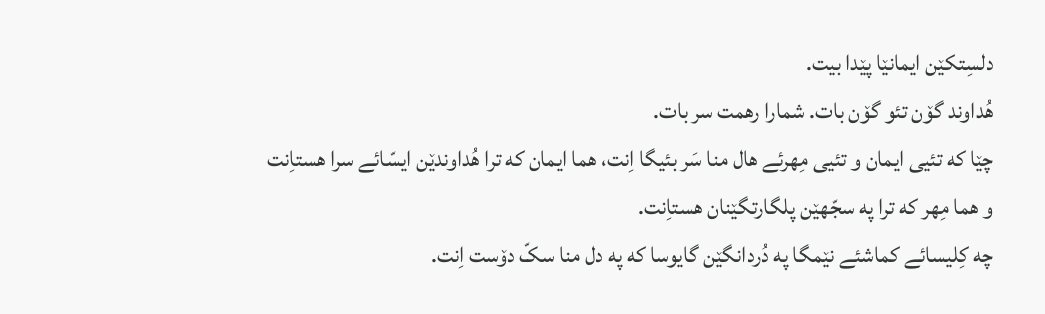دلسِتکێن ایمانێا پێدا بیت.
هُداوند گۆن تئو گۆن بات. شمارا رهمت سر بات.
چێا که تئیی ایمان و تئیی مِهرئے هال منا سَر بئیگا اِنت، هما ایمان که ترا هُداوندێن ایسّائے سرا هستاِنت و هما مِهر که ترا په سجّهێن پلگارتگێنان هستاِنت.
چه کِلیسائے کماشئے نێمگا په دُردانگێن گایوسا که په دل منا سکّ دۆست اِنت.